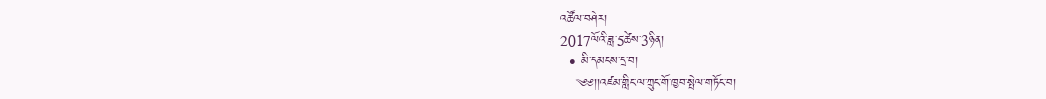འཚོལ་བཤེར།
2017ལོའི་ཟླ་5ཚེས་3ཉིན།
  • མི་དམངས་དྲ་བ།
    ༄༅།།འཛམ་གླིང་ལ་ཀྲུང་གོ་ཁྱབ་སྤེལ་གཏོང་བ།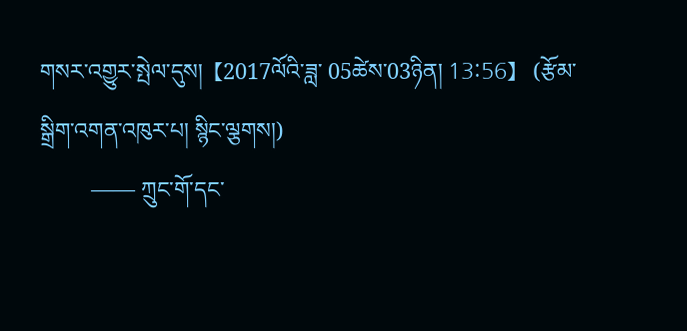གསར་འགྱུར་སྤེལ་དུས།  【2017ལོའི་ཟླ་ 05ཚེས་03ཉིན། 13:56】   (རྩོམ་སྒྲིག་འགན་འཁུར་པ། སྙིང་ལྕགས།)
         —— ཀྲུང་གོ་དང་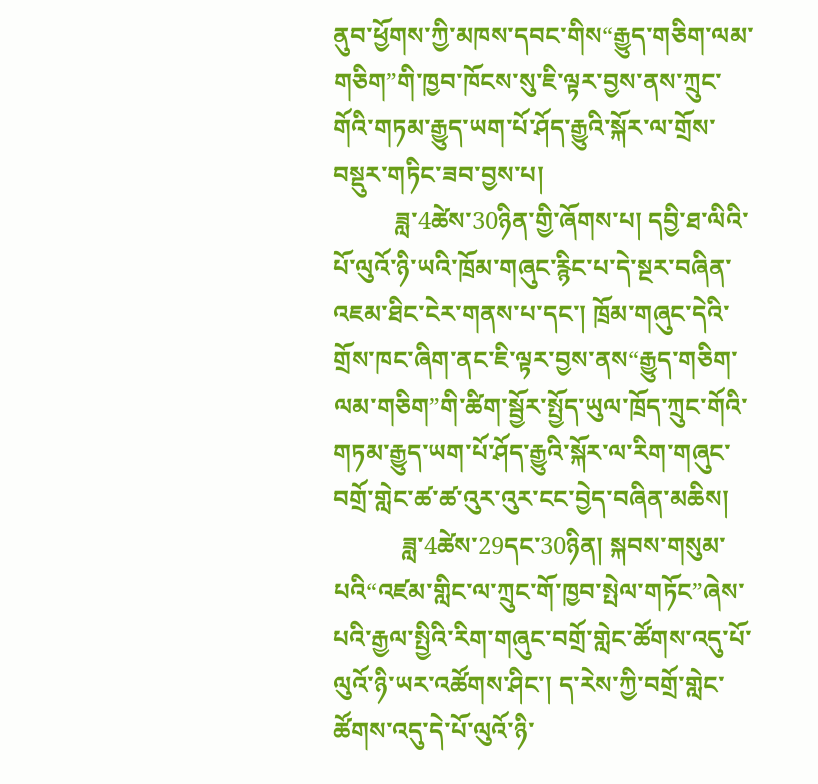ནུབ་ཕྱོགས་ཀྱི་མཁས་དབང་གིས“རྒྱུད་གཅིག་ལམ་གཅིག”གི་ཁྱབ་ཁོངས་སུ་ཇི་ལྟར་བྱས་ནས་ཀྲུང་གོའི་གཏམ་རྒྱུད་ཡག་པོ་ཤོད་རྒྱུའི་སྐོར་ལ་གྲོས་བསྡུར་གཏིང་ཟབ་བྱས་པ།
          ཟླ་4ཚེས་30ཉིན་གྱི་ཞོགས་པ། དབྱི་ཐ་ལིའི་པོ་ལུའོ་ཉི་ཡའི་ཁྲོམ་གཞུང་རྙིང་པ་དེ་སྔར་བཞིན་འཇམ་ཐིང་ངེར་གནས་པ་དང་། ཁྲོམ་གཞུང་དེའི་གྲོས་ཁང་ཞིག་ནང་ཇི་ལྟར་བྱས་ནས“རྒྱུད་གཅིག་ལམ་གཅིག”གི་ཚིག་སྦྱོར་སྤྱོད་ཡུལ་ཁྲོད་ཀྲུང་གོའི་གཏམ་རྒྱུད་ཡག་པོ་ཤོད་རྒྱུའི་སྐོར་ལ་རིག་གཞུང་བགྲོ་གླེང་ཚ་ཚ་འུར་འུར་ངང་བྱེད་བཞིན་མཆིས།
           ཟླ་4ཚེས་29དང་30ཉིན། སྐབས་གསུམ་པའི“འཛམ་གླིང་ལ་ཀྲུང་གོ་ཁྱབ་སྤེལ་གཏོང”ཞེས་པའི་རྒྱལ་སྤྱིའི་རིག་གཞུང་བགྲོ་གླེང་ཚོགས་འདུ་པོ་ལུའོ་ཉི་ཡར་འཚོགས་ཤིང་། ད་རེས་ཀྱི་བགྲོ་གླེང་ཚོགས་འདུ་དེ་པོ་ལུའོ་ཉི་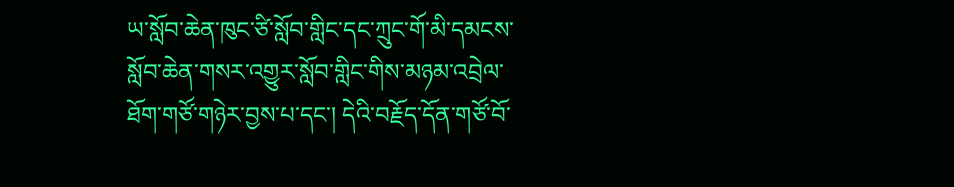ཡ་སློབ་ཆེན་ཁུང་ཙི་སློབ་གླིང་དང་ཀྲུང་གོ་མི་དམངས་སློབ་ཆེན་གསར་འགྱུར་སློབ་གླིང་གིས་མཉམ་འབྲེལ་ཐོག་གཙོ་གཉེར་བྱས་པ་དང་། དེའི་བརྗོད་དོན་གཙོ་བོ་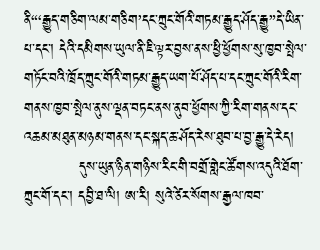ནི“‘རྒྱུད་གཅིག་ལམ་གཅིག’དང་ཀྲུང་གོའི་གཏམ་རྒྱུད་ཤོད་རྒྱུ”དེ་ཡིན་པ་དང་། དེའི་དམིགས་ཡུལ་ནི་ཇི་ལྟར་བྱས་ནས་ཕྱི་ཕྱོགས་སུ་ཁྱབ་སྤེལ་གཏོང་བའི་ཁྲོད་ཀྲུང་གོའི་གཏམ་རྒྱུད་ཡག་པོ་ཤོད་པ་དང་ཀྲུང་གོའི་རིག་གནས་ཁྱབ་སྤེལ་ནུས་ལྡན་བཏང་ནས་ནུབ་ཕྱོགས་ཀྱི་རིག་གནས་དང་འཆམ་མཐུན་མཉམ་གནས་དང་སྐད་ཆ་ཤོད་རེས་ཐུབ་པ་བྱ་རྒྱུ་དེ་རེད།
           དུས་ཡུན་ཉིན་གཉིས་རིང་གི་བགྲོ་གླེང་ཚོགས་འདུའི་ཐོག་ཀྲུང་གོ་དང་། དབྱི་ཐ་ལི། ཨ་རི། སུའེ་ཙེར་སོགས་རྒྱལ་ཁབ་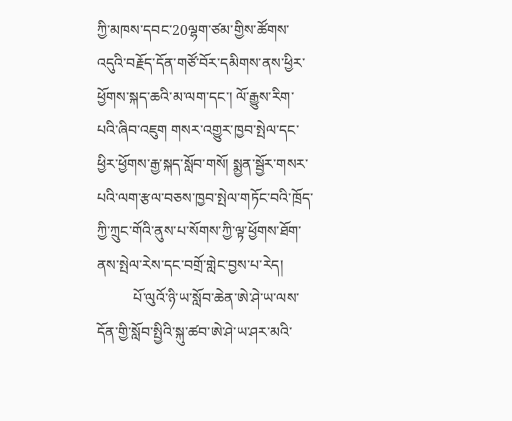ཀྱི་མཁས་དབང་20ལྷག་ཙམ་གྱིས་ཚོགས་འདུའི་བརྗོད་དོན་གཙོ་བོར་དམིགས་ནས་ཕྱིར་ཕྱོགས་སྐད་ཆའི་མ་ལག་དང་། ལོ་རྒྱུས་རིག་པའི་ཞིབ་འཇུག གསར་འགྱུར་ཁྱབ་སྤེལ་དང་ཕྱིར་ཕྱོགས་རྒྱ་སྐད་སློབ་གསོ། སྨྱན་སྦྱོར་གསར་པའི་ལག་རྩལ་བཅས་ཁྱབ་སྤེལ་གཏོང་བའི་ཁྲོད་ཀྱི་ཀྲུང་གོའི་ནུས་པ་སོགས་ཀྱི་ལྟ་ཕྱོགས་ཐོག་ནས་སྤེལ་རེས་དང་བགྲོ་གླེང་བྱས་པ་རེད།
          པོ་ལུའོ་ཉི་ཡ་སློབ་ཆེན་ཨེ་ཤེ་ཡ་ལས་དོན་གྱི་སློབ་སྤྱིའི་སྐུ་ཚབ་ཨེ་ཤེ་ཡ་ཤར་མའི་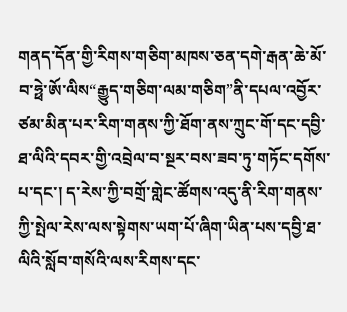གནད་དོན་གྱི་རིགས་གཅིག་མཁས་ཅན་དགེ་རྒན་ཆེ་མོ་བ་ཧྥེ་ཨོ་ལིས“རྒྱུད་གཅིག་ལམ་གཅིག”ནི་དཔལ་འབྱོར་ཙམ་མིན་པར་རིག་གནས་ཀྱི་ཐོག་ནས་ཀྲུང་གོ་དང་དབྱི་ཐ་ལིའི་དབར་གྱི་འབྲེལ་བ་སྔར་བས་ཟབ་ཏུ་གཏོང་དགོས་པ་དང་། ད་རེས་ཀྱི་བགྲོ་གླེང་ཚོགས་འདུ་ནི་རིག་གནས་ཀྱི་སྤེལ་རེས་ལས་སྟེགས་ཡག་པོ་ཞིག་ཡིན་པས་དབྱི་ཐ་ལིའི་སློབ་གསོའི་ལས་རིགས་དང་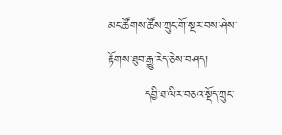མང་ཚོགས་ཚོས་ཀྲུང་གོ་སྔར་བས་ཤེས་རྟོགས་ཐུབ་རྒྱུ་རེད་ཅེས་བཤད།
         དབྱི་ཐ་ལིར་བཅའ་སྡོད་ཀྲུང་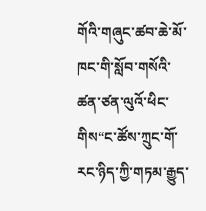གོའི་གཞུང་ཚབ་ཆེ་མོ་ཁང་གི་སློབ་གསོའི་ཚན་ཙན་ལུའོ་ཕིང་གིས“ང་ཚོས་ཀྲུང་གོ་རང་ཉིད་ཀྱི་གཏམ་རྒྱུད་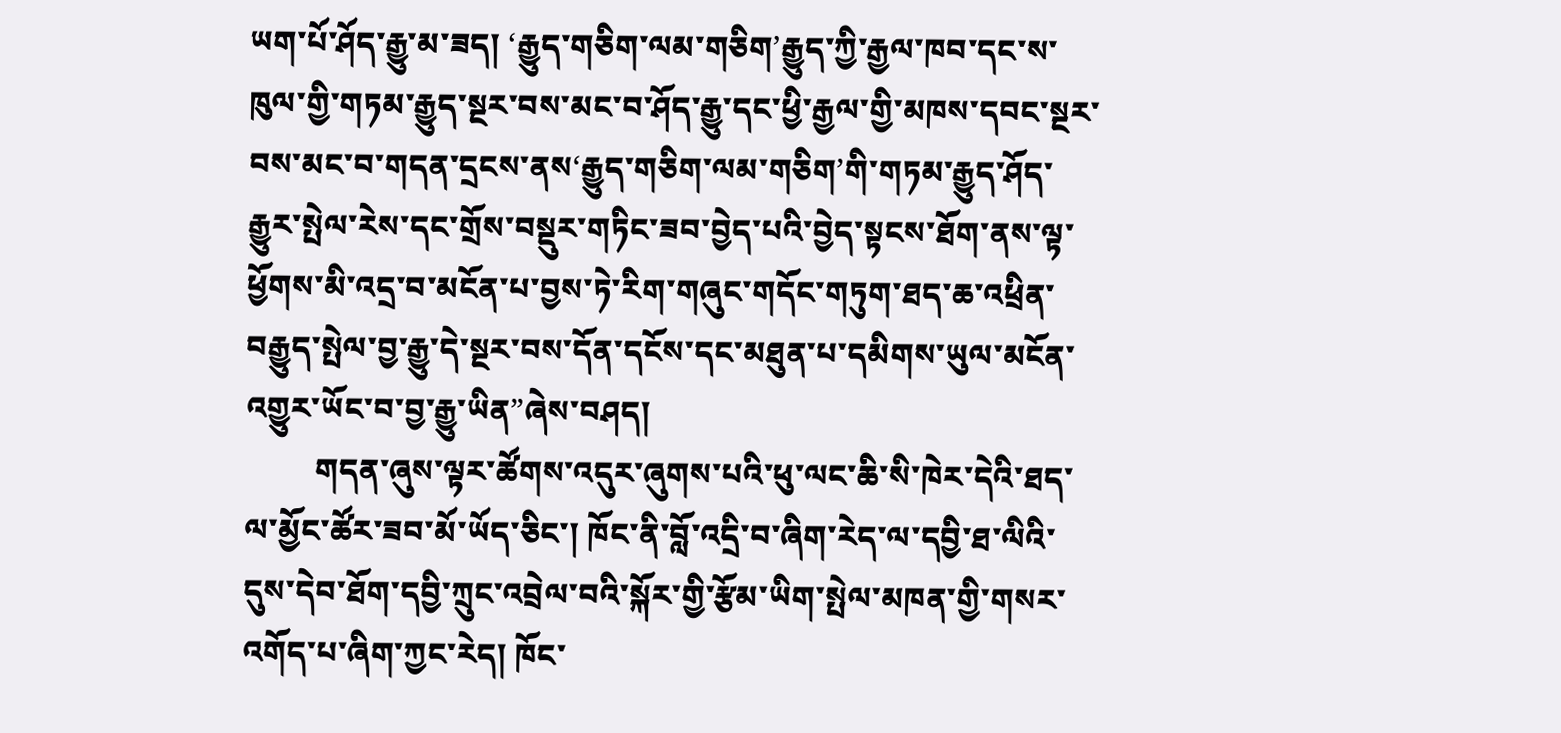ཡག་པོ་ཤོད་རྒྱུ་མ་ཟད། ‘རྒྱུད་གཅིག་ལམ་གཅིག’རྒྱུད་ཀྱི་རྒྱལ་ཁབ་དང་ས་ཁུལ་གྱི་གཏམ་རྒྱུད་སྔར་བས་མང་བ་ཤོད་རྒྱུ་དང་ཕྱི་རྒྱལ་གྱི་མཁས་དབང་སྔར་བས་མང་བ་གདན་དྲངས་ནས‘རྒྱུད་གཅིག་ལམ་གཅིག’གི་གཏམ་རྒྱུད་ཤོད་རྒྱུར་སྤེལ་རེས་དང་གྲོས་བསྡུར་གཏིང་ཟབ་བྱེད་པའི་བྱེད་སྟངས་ཐོག་ནས་ལྟ་ཕྱོགས་མི་འདྲ་བ་མངོན་པ་བྱས་ཏེ་རིག་གཞུང་གདོང་གཏུག་ཐད་ཆ་འཕྲིན་བརྒྱུད་སྤེལ་བྱ་རྒྱུ་དེ་སྔར་བས་དོན་དངོས་དང་མཐུན་པ་དམིགས་ཡུལ་མངོན་འགྱུར་ཡོང་བ་བྱ་རྒྱུ་ཡིན”ཞེས་བཤད།
         གདན་ཞུས་ལྟར་ཚོགས་འདུར་ཞུགས་པའི་ཕུ་ལང་ཆི་སི་ཁེར་དེའི་ཐད་ལ་མྱོང་ཚོར་ཟབ་མོ་ཡོད་ཅིང་། ཁོང་ནི་བློ་འདྲི་བ་ཞིག་རེད་ལ་དབྱི་ཐ་ལིའི་དུས་དེབ་ཐོག་དབྱི་ཀྲུང་འབྲེལ་བའི་སྐོར་གྱི་རྩོམ་ཡིག་སྤེལ་མཁན་གྱི་གསར་འགོད་པ་ཞིག་ཀྱང་རེད། ཁོང་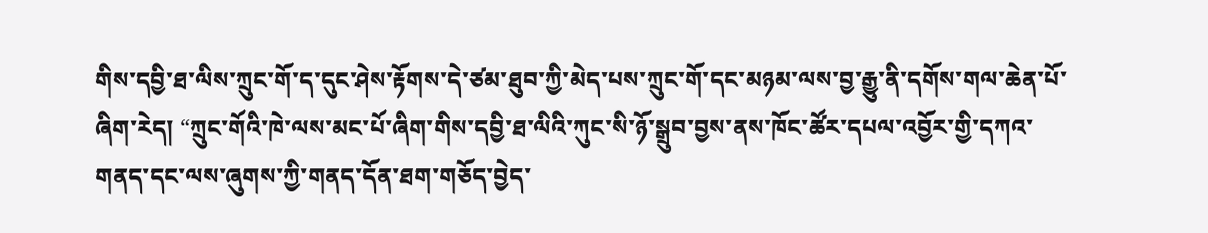གིས་དབྱི་ཐ་ལིས་ཀྲུང་གོ་ད་དུང་ཤེས་རྟོགས་དེ་ཙམ་ཐུབ་ཀྱི་མེད་པས་ཀྲུང་གོ་དང་མཉམ་ལས་བྱ་རྒྱུ་ནི་དགོས་གལ་ཆེན་པོ་ཞིག་རེད། “ཀྲུང་གོའི་ཁེ་ལས་མང་པོ་ཞིག་གིས་དབྱི་ཐ་ལིའི་ཀུང་སི་ཉོ་སྒྲུབ་བྱས་ནས་ཁོང་ཚོར་དཔལ་འབྱོར་གྱི་དཀའ་གནད་དང་ལས་ཞུགས་ཀྱི་གནད་དོན་ཐག་གཅོད་བྱེད་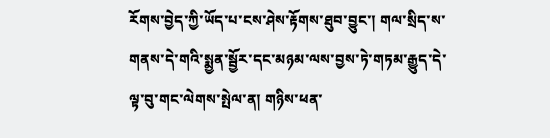རོགས་བྱེད་ཀྱི་ཡོད་པ་ངས་ཤེས་རྟོགས་ཐུབ་བྱུང་། གལ་སྲིད་ས་གནས་དེ་གའི་སྨྱན་སྦྱོར་དང་མཉམ་ལས་བྱས་ཏེ་གཏམ་རྒྱུད་དེ་ལྟ་བུ་གང་ལེགས་སྤེལ་ན། གཉིས་ཕན་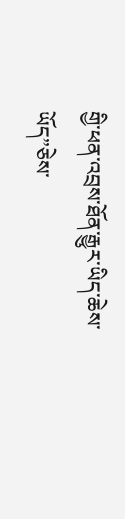གྱི་ཕན་འབྲས་ཐོན་རྒྱུར་ཡིད་ཆེས་ཡོད”ཅེས་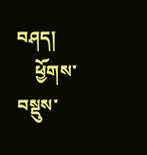བཤད།
    ཕྱོགས་བསྡུས་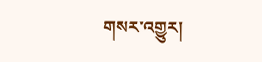གསར་འགྱུར།